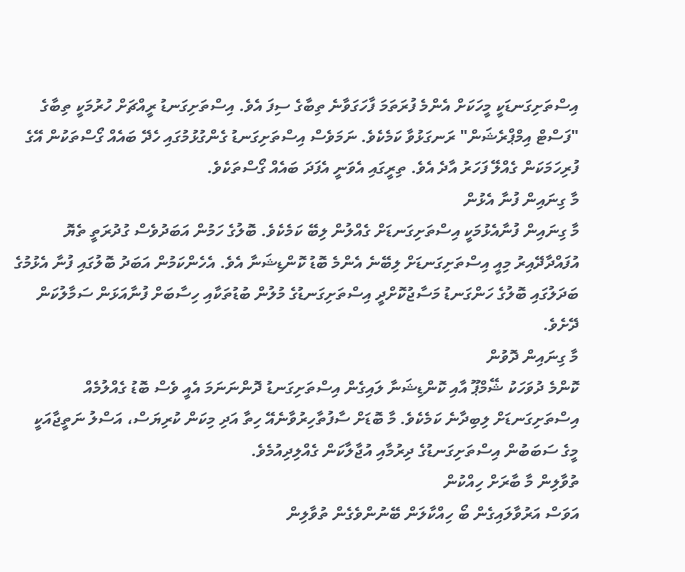އިސްތަށިގަނޑަކީ މީހަކަށް އެންމެ ފުރަތަމަ ފާހަގަވާނެ ތިބާގެ ސިފަ އެވެ. އިސްތަށިގަނޑު ރީއްޗަށް ހުރުމަކީ ތިބާގެ "ފަސްޓް އިމްޕްރެޝަން" ރަނގަޅުވާ ކަމެކެވެ. ނަމަވެސް އިސްތަށިގަނޑު ގެންގުޅުމުގައި ހެދޭ ބައެއް ގޯސްތަކުން އޭގެ ފުރިހަމަކަން ގެއްލޭ ފަހަރު އާދެ އެވެ. ތިރީގައި އެވަނީ އެފަދަ ބައެއް ގޯސްތަކެވެ.
މާ ގިނައިން ފުނާ އެޅުން
މާ ގިނައިން ފުނާއެޅުމަކީ އިސްތަށިގަނޑަށް ގެއްލުން ލިބޭ ކަމެކެވެ. ބޮލުގެ ހަމުން އަބަދުވެސް ގުދުރަތީ ތެޔޮ އުފައްދާދޭއިރު މިއީ އިސްތަށިގަނޑަށް ލިބޭނެ އެންމެ ބޮޑު ކޮންޑިޝަނާ އެވެ. އެހެންކަމުން އަބަދު ބޮލުގައި ފުނާ އެޅުމުގެ ބަދަލުގައި ބޮލުގެ ހަންގަނޑު މަސާޖުކޮށްދީ އިސްތަށިގަނޑުގެ މުލުން ބުޑުތަކާއި ހިސާބަށް ފުނާއަޅަން ސަމާލުކަން ދޭށެވެ.
މާ ގިނައިން ދޮވުން
ކޮންމެ ދުވަހަކު ޝޭމްޕޫ އާއި ކޮންޑިޝަނާ ލައިގެން އިސްތަށިގަނޑު ދޮންނަނަމަ އެއީ ވެސް ބޮޑު ގެއްލުމެއް އިސްތަށިގަނޑަށް ލިބިދާނެ ކަމެކެވެ. މާ ބޮޑަށް ސާފުތާހިރުވާނެއޭ ހިތާ އަދި މިކަން ކުރިޔަސް، އަސްލު ނަތީޖާއަކީ މީގެ ސަބަބުން އިސްތަށިގަނޑުގެ ދިރުމާއި އުޖާލާކަން ގެއްލިދިއުމެވެ.
ތުވާލިން މާ ބާރަށް ހިއްކުން
އަވަސް އަރުވާލައިގެން ބޯ ހިއްކާލަން ބޭނުންވެގެން ތުވާލިން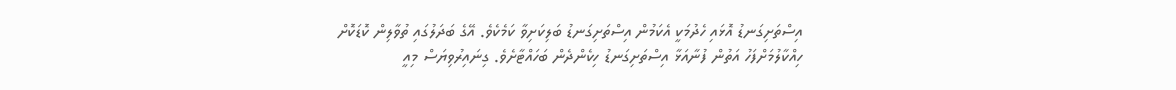އިސްތަށިގަނޑު އޮޅައި ހެދުމަކީ އެކަމުން އިސްތަށިގަނޑު ބަލިކަށިވާ ކަމެކެވެ. އޭގެ ބަދަލުގައި ތުވާލިން ކޮޑަކޮށް ހިއްކާލުމަށްފަހު އަތުން ފުނާއަޅާ އިސްތަށިގަނޑު ހިކެންދެން ބަހައްޓާށެވެ. ގިނައިރުވިޔަސް މިއީ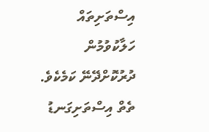އިސްތަށިތައް ހަލާކުވުމުން ދުރުކޮށްދޭނޭ ކަމެކެވެ.
ތެތް އިސްތަށިގަނޑު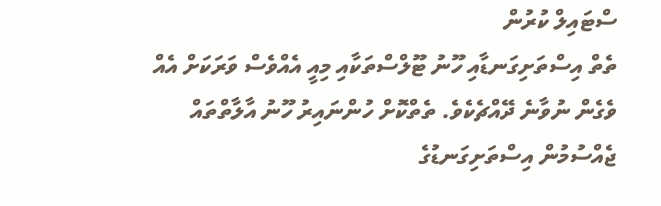ސްޓައިލް ކުރުން
ތެތް އިސްތަށިގަނޑާއި ހޫނު ޓޫލްސްތަކާއި މިއީ އެއްވެސް ވަރަކަށް އެއް ވެގެން ނުވާނެ ދޭއްޗެކެވެ. ތެތްކޮށް ހުންނައިރު ހޫނު އާލާތްތައް ޖެއްސުމުން އިސްތަށިގަނޑުގެ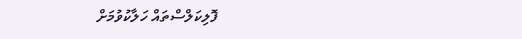ފޮލިކަލްސްތައް ހަލާކުވުމަށް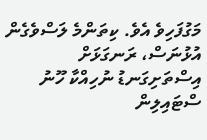މަގުފަހިވެ އެވެ. ކިތަންމެ ލަސްވެގެން އުޅުނަސް، ރަނގަޅަށް އިސްތަށިގަނޑު ނުހިއްކާ ހޫނު ސްޓައިލިން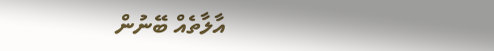އާލާތެއް ބޭނުން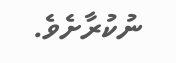ނުކުރާށެވެ.